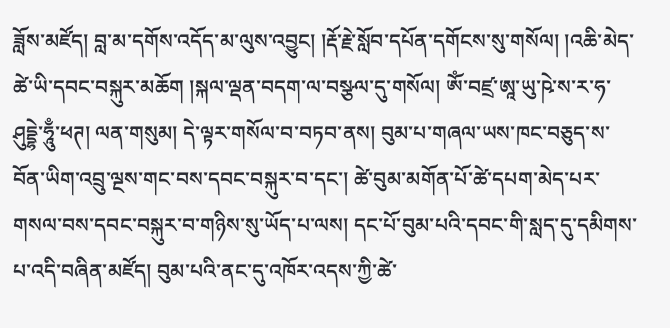ཟློས་མཛོད། བླ་མ་དགོས་འདོད་མ་ལུས་འབྱུང། །རྡོ་རྗེ་སློབ་དཔོན་དགོངས་སུ་གསོལ། །འཆི་མེད་ཚེ་ཡི་དབང་བསྐུར་མཆོག །སྐལ་ལྡན་བདག་ལ་བསྩལ་དུ་གསོལ། ཨོཾ་བཛྲ་ཨཱ་ཡུ་ཥེ་ས་ར་ཧ་ཤུདྡྷེ་ཧཱུྃ་ཕཊ། ལན་གསུམ། དེ་ལྟར་གསོལ་བ་བཏབ་ནས། བུམ་པ་གཞལ་ཡས་ཁང་བཅུད་ས་བོན་ཡིག་འབྲུ་ལྔས་གང་བས་དབང་བསྐུར་བ་དང་། ཚེ་བུམ་མགོན་པོ་ཚེ་དཔག་མེད་པར་གསལ་བས་དབང་བསྐུར་བ་གཉིས་སུ་ཡོད་པ་ལས། དང་པོ་བུམ་པའི་དབང་གི་སླད་དུ་དམིགས་པ་འདི་བཞིན་མཛོད། བུམ་པའི་ནང་དུ་འཁོར་འདས་ཀྱི་ཚེ་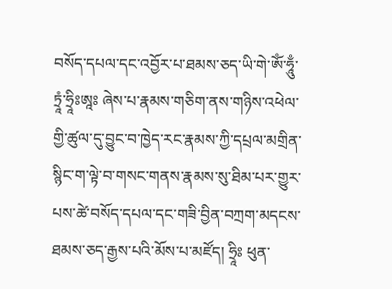བསོད་དཔལ་དང་འབྱོར་པ་ཐམས་ཅད་ཡི་གེ་ཨོཾ་ཧཱུྃ་ཏྲཱཾ་ཧྲཱིཿཨཱཿ ཞེས་པ་རྣམས་གཅིག་ནས་གཉིས་འཕེལ་གྱི་ཚུལ་དུ་བྱུང་བ་ཁྱེད་རང་རྣམས་ཀྱི་དཔྲལ་མགྲིན་སྙིང་ག་ལྟེ་བ་གསང་གནས་རྣམས་སུ་ཐིམ་པར་གྱུར་པས་ཚེ་བསོད་དཔལ་དང་གཟི་བྱིན་བཀྲག་མདངས་ཐམས་ཅད་རྒྱས་པའི་མོས་པ་མཛོད། ཧྲཱིཿ ཕུན་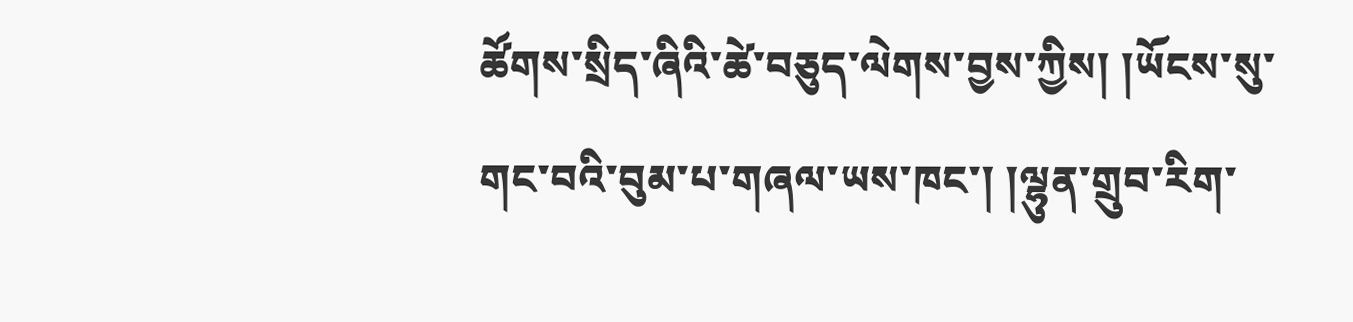ཚོགས་སྲིད་ཞིའི་ཚེ་བཅུད་ལེགས་བྱས་ཀྱིས། །ཡོངས་སུ་གང་བའི་བུམ་པ་གཞལ་ཡས་ཁང་། །ལྷུན་གྲུབ་རིག་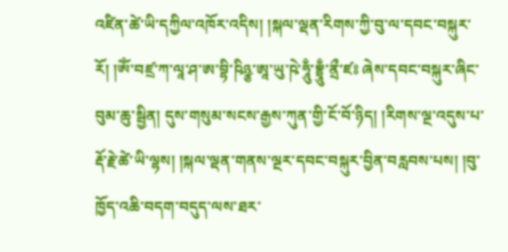འཛིན་ཚེ་ཡི་དཀྱིལ་འཁོར་འདིས། །སྐལ་ལྡན་རིགས་ཀྱི་བུ་ལ་དབང་བསྐུར་རོ། །ཨོཾ་བཛྲ་ཀ་ལཱ་ཤ་ཨ་བྷི་ཥིཉྩ་ཨཱ་ཡུ་ཥེ་ཧཱུྃ་བྷྲཱུྃ་ནྲྀ་ཛཿ ཞེས་དབང་བསྐུར་ཞིང་བུམ་ཆུ་སྦྱིན། དུས་གསུམ་སངས་རྒྱས་ཀུན་གྱི་ངོ་བོ་ཉིད། །རིགས་ལྔ་འདུས་པ་རྡོ་རྗེ་ཚེ་ཡི་ལྷས། །སྐལ་ལྡན་གནས་ལྔར་དབང་བསྐུར་བྱིན་བརླབས་པས། །བུ་ཁྱོད་འཆི་བདག་བདུད་ལས་ཐར་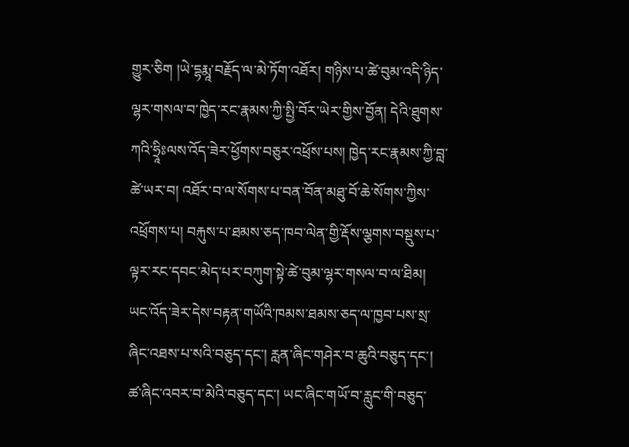གྱུར་ཅིག །ཡེ་དྷརྨཱ་བརྗོད་ལ་མེ་ཏོག་འཐོར། གཉིས་པ་ཚེ་བུམ་འདི་ཉིད་ལྷར་གསལ་བ་ཁྱེད་རང་རྣམས་ཀྱི་སྤྱི་བོར་ཡེར་གྱིས་བྱོན། དེའི་ཐུགས་ཀའི་ཧྲཱིཿལས་འོད་ཟེར་ཕྱོགས་བཅུར་འཕྲོས་པས། ཁྱེད་རང་རྣམས་ཀྱི་བླ་ཚེ་ཡར་བ། འཐོར་བ་ལ་སོགས་པ་བན་བོན་མཐུ་བོ་ཆེ་སོགས་ཀྱིས་འཕྲོགས་པ། བརྐུས་པ་ཐམས་ཅད་ཁབ་ལེན་གྱི་རྡོས་ལྕགས་བསྡུས་པ་ལྟར་རང་དབང་མེད་པར་བཀུག་སྟེ་ཚེ་བུམ་ལྷར་གསལ་བ་ལ་ཐིམ། ཡང་འོད་ཟེར་དེས་བརྟན་གཡོའི་ཁམས་ཐམས་ཅད་ལ་ཁྱབ་པས་སྲ་ཞིང་འཐས་པ་སའི་བཅུད་དང་། རླན་ཞིང་གཤེར་བ་ཆུའི་བཅུད་དང་། ཚ་ཞིང་འབར་བ་མེའི་བཅུད་དང་། ཡང་ཞིང་གཡོ་བ་རླུང་གི་བཅུད་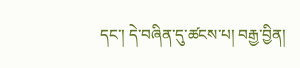དང་། དེ་བཞིན་དུ་ཚངས་པ། བརྒྱ་བྱིན།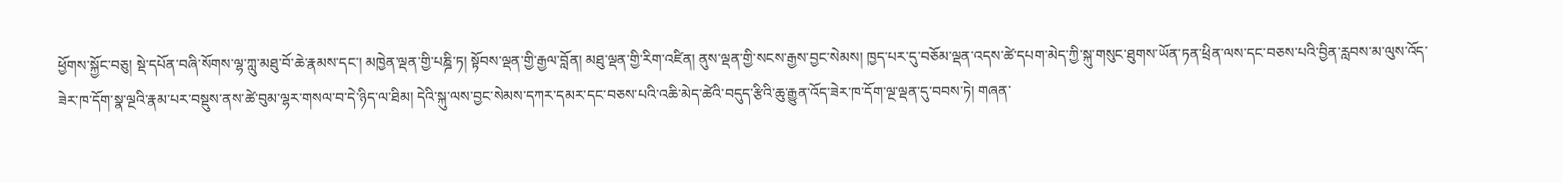ཕྱོགས་སྐྱོང་བཅུ། སྡེ་དཔོན་བཞི་སོགས་ལྷ་ཀླུ་མཐུ་བོ་ཆེ་རྣམས་དང་། མཁྱེན་ལྡན་གྱི་པཎྜི་ཏ། སྟོབས་ལྡན་གྱི་རྒྱལ་བློན། མཐུ་ལྡན་གྱི་རིག་འཛིན། ནུས་ལྡན་གྱི་སངས་རྒྱས་བྱང་སེམས། ཁྱད་པར་དུ་བཅོམ་ལྡན་འདས་ཚེ་དཔག་མེད་ཀྱི་སྐུ་གསུང་ཐུགས་ཡོན་ཏན་ཕྲིན་ལས་དང་བཅས་པའི་བྱིན་རླབས་མ་ལུས་འོད་ཟེར་ཁ་དོག་སྣ་ལྔའི་རྣམ་པར་བསྡུས་ནས་ཚེ་བུམ་ལྷར་གསལ་བ་དེ་ཉིད་ལ་ཐིམ། དེའི་སྐུ་ལས་བྱང་སེམས་དཀར་དམར་དང་བཅས་པའི་འཆི་མེད་ཚེའི་བདུད་རྩིའི་ཆུ་རྒྱུན་འོད་ཟེར་ཁ་དོག་ལྔ་ལྡན་དུ་བབས་ཏེ། གཞན་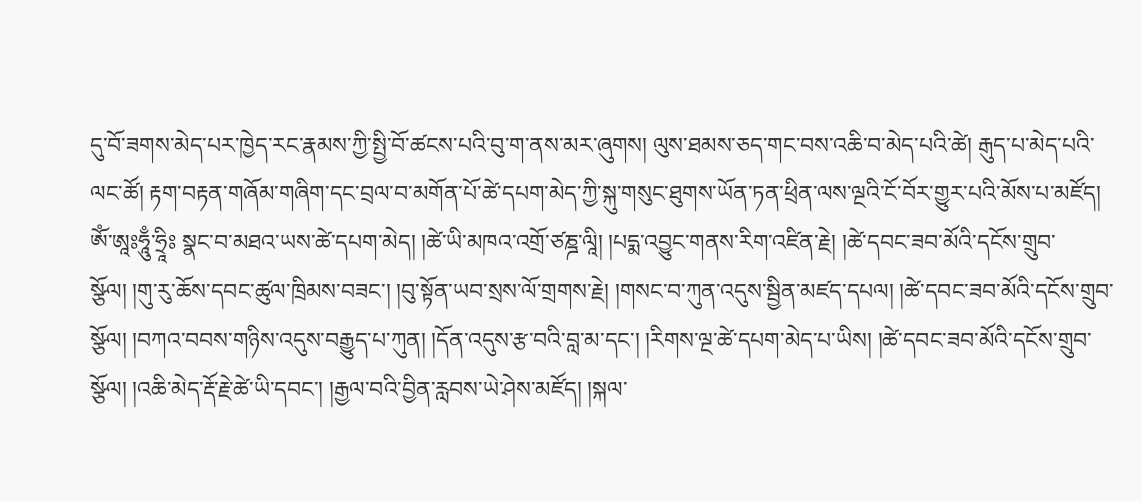དུ་བོ་ཟགས་མེད་པར་ཁྱེད་རང་རྣམས་ཀྱི་སྤྱི་བོ་ཚངས་པའི་བུ་ག་ནས་མར་ཞུགས། ལུས་ཐམས་ཅད་གང་བས་འཆི་བ་མེད་པའི་ཚེ། རྒུད་པ་མེད་པའི་ལང་ཚོ། རྟག་བརྟན་གཞོམ་གཞིག་དང་བྲལ་བ་མགོན་པོ་ཚེ་དཔག་མེད་ཀྱི་སྐུ་གསུང་ཐུགས་ཡོན་ཏན་ཕྲིན་ལས་ལྔའི་ངོ་བོར་གྱུར་པའི་མོས་པ་མཛོད། ཨོཾ་ཨཱཿཧཱུྃ་ཧྲཱིཿ སྣང་བ་མཐའ་ཡས་ཚེ་དཔག་མེད། །ཚེ་ཡི་མཁའ་འགྲོ་ཙཎྜ་ལཱི། །པདྨ་འབྱུང་གནས་རིག་འཛིན་རྗེ། །ཚེ་དབང་ཟབ་མོའི་དངོས་གྲུབ་སྩོལ། །གུ་རུ་ཆོས་དབང་ཚུལ་ཁྲིམས་བཟང་། །བུ་སྟོན་ཡབ་སྲས་ལོ་གྲགས་རྗེ། །གསང་བ་ཀུན་འདུས་སྦྱིན་མཛད་དཔལ། །ཚེ་དབང་ཟབ་མོའི་དངོས་གྲུབ་སྩོལ། །བཀའ་བབས་གཉིས་འདུས་བརྒྱུད་པ་ཀུན། །དོན་འདུས་རྩ་བའི་བླ་མ་དང་། །རིགས་ལྔ་ཚེ་དཔག་མེད་པ་ཡིས། །ཚེ་དབང་ཟབ་མོའི་དངོས་གྲུབ་སྩོལ། །འཆི་མེད་རྡོ་རྗེ་ཚེ་ཡི་དབང་། །རྒྱལ་བའི་བྱིན་རླབས་ཡེ་ཤེས་མཛོད། །སྐལ་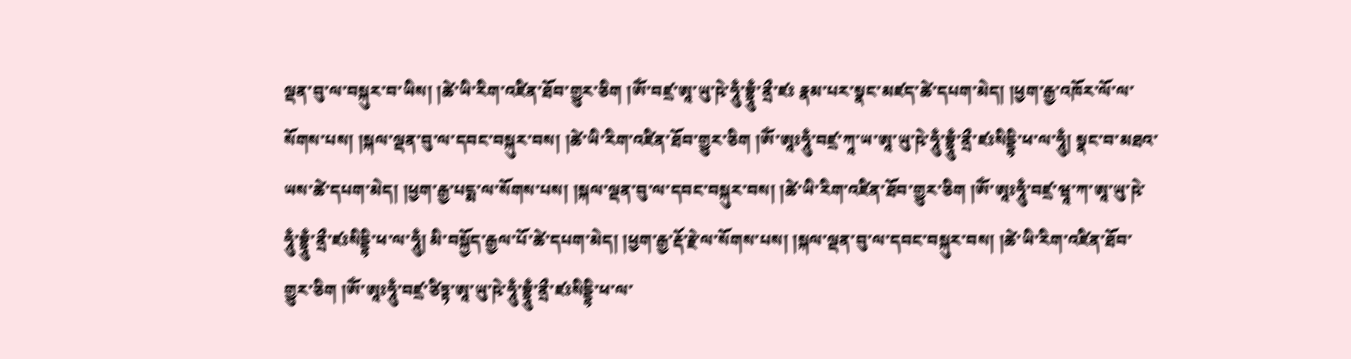ལྡན་བུ་ལ་བསྐུར་བ་ཡིས། །ཚེ་ཡི་རིག་འཛིན་ཐོབ་གྱུར་ཅིག །ཨོཾ་བཛྲ་ཨཱ་ཡུ་ཥེ་ཧཱུྃ་བྷྲཱུྃ་ནྲྀ་ཛཿ རྣམ་པར་སྣང་མཛད་ཚེ་དཔག་མེད། །ཕྱག་རྒྱ་འཁོར་ལོ་ལ་སོགས་པས། །སྐལ་ལྡན་བུ་ལ་དབང་བསྐུར་བས། །ཚེ་ཡི་རིག་འཛིན་ཐོབ་གྱུར་ཅིག །ཨོཾ་ཨཱཿཧཱུྃ་བཛྲ་ཀཱ་ཡ་ཨཱ་ཡུ་ཥེ་ཧཱུྃ་བྷྲཱུྃ་ནྲྀ་ཛཿསིདྡྷི་ཕ་ལ་ཧཱུྃ། སྣང་བ་མཐའ་ཡས་ཚེ་དཔག་མེད། །ཕྱག་རྒྱ་པདྨ་ལ་སོགས་པས། །སྐལ་ལྡན་བུ་ལ་དབང་བསྐུར་བས། །ཚེ་ཡི་རིག་འཛིན་ཐོབ་གྱུར་ཅིག །ཨོཾ་ཨཱཿཧཱུྃ་བཛྲ་ཝཱ་ཀ་ཨཱ་ཡུ་ཥེ་ཧཱུྃ་བྷྲཱུྃ་ནྲྀ་ཛཿསིདྡྷི་ཕ་ལ་ཧཱུྃ། མི་བསྐྱོད་རྒྱལ་པོ་ཚེ་དཔག་མེད། །ཕྱག་རྒྱ་རྡོ་རྗེ་ལ་སོགས་པས། །སྐལ་ལྡན་བུ་ལ་དབང་བསྐུར་བས། །ཚེ་ཡི་རིག་འཛིན་ཐོབ་གྱུར་ཅིག །ཨོཾ་ཨཱཿཧཱུྃ་བཛྲ་ཙིཏྟ་ཨཱ་ཡུ་ཥེ་ཧཱུྃ་བྷྲཱུྃ་ནྲྀ་ཛཿསིདྡྷི་ཕ་ལ་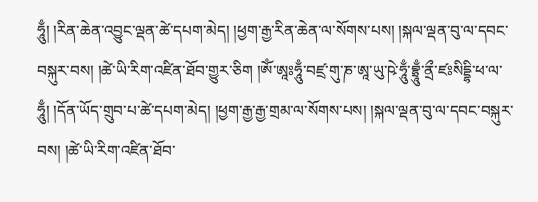ཧཱུྃ། །རིན་ཆེན་འབྱུང་ལྡན་ཚེ་དཔག་མེད། །ཕྱག་རྒྱ་རིན་ཆེན་ལ་སོགས་པས། །སྐལ་ལྡན་བུ་ལ་དབང་བསྐུར་བས། །ཚེ་ཡི་རིག་འཛིན་ཐོབ་གྱུར་ཅིག །ཨོཾ་ཨཱཿཧཱུྃ་བཛྲ་གུ་ཎ་ཨཱ་ཡུ་ཥེ་ཧཱུྃ་བྷྲཱུྃ་ནྲྀ་ཛཿསིདྡྷི་ཕ་ལ་ཧཱུྃ། །དོན་ཡོད་གྲུབ་པ་ཚེ་དཔག་མེད། །ཕྱག་རྒྱ་རྒྱ་གྲམ་ལ་སོགས་པས། །སྐལ་ལྡན་བུ་ལ་དབང་བསྐུར་བས། །ཚེ་ཡི་རིག་འཛིན་ཐོབ་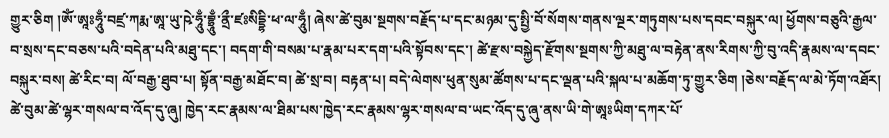གྱུར་ཅིག །ཨོཾ་ཨཱཿཧཱུྃ་བཛྲ་ཀརྨ་ཨཱ་ཡུ་ཥེ་ཧཱུྃ་བྷྲཱུྃ་ནྲྀ་ཛཿསིདྡྷི་ཕ་ལ་ཧཱུྃ། ཞེས་ཚེ་བུམ་སྔགས་བརྗོད་པ་དང་མཉམ་དུ་སྤྱི་བོ་སོགས་གནས་ལྔར་གཏུགས་པས་དབང་བསྐུར་ལ། ཕྱོགས་བཅུའི་རྒྱལ་བ་སྲས་དང་བཅས་པའི་བདེན་པའི་མཐུ་དང་། བདག་གི་བསམ་པ་རྣམ་པར་དག་པའི་སྟོབས་དང་། ཚེ་རྫས་བསྐྱེད་རྫོགས་སྔགས་ཀྱི་མཐུ་ལ་བརྟེན་ནས་རིགས་ཀྱི་བུ་འདི་རྣམས་ལ་དབང་བསྐུར་བས། ཚེ་རིང་བ། ལོ་བརྒྱ་ཐུབ་པ། སྟོན་བརྒྱ་མཐོང་བ། ཚེ་སྲ་བ། བརྟན་པ། བདེ་ལེགས་ཕུན་སུམ་ཚོགས་པ་དང་ལྡན་པའི་སྐལ་པ་མཆོག་ཏུ་གྱུར་ཅིག །ཅེས་བརྗོད་ལ་མེ་ཏོག་འཐོར། ཚེ་བུམ་ཚེ་ལྷར་གསལ་བ་འོད་དུ་ཞུ། ཁྱེད་རང་རྣམས་ལ་ཐིམ་པས་ཁྱེད་རང་རྣམས་ལྷར་གསལ་བ་ཡང་འོད་དུ་ཞུ་ནས་ཡི་གེ་ཨཱཿཡིག་དཀར་པོ་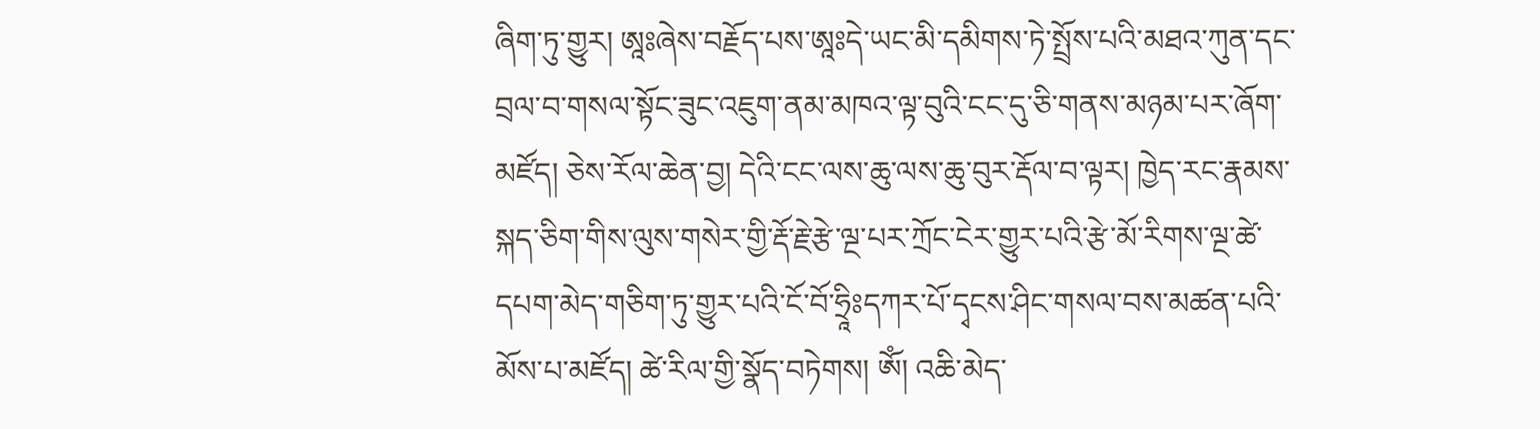ཞིག་ཏུ་གྱུར། ཨཱཿཞེས་བརྗོད་པས་ཨཱཿདེ་ཡང་མི་དམིགས་ཏེ་སྤྲོས་པའི་མཐའ་ཀུན་དང་བྲལ་བ་གསལ་སྟོང་ཟུང་འཇུག་ནམ་མཁའ་ལྟ་བུའི་ངང་དུ་ཅི་གནས་མཉམ་པར་ཞོག་མཛོད། ཅེས་རོལ་ཆེན་བྱ། དེའི་ངང་ལས་ཆུ་ལས་ཆུ་བུར་རྡོལ་བ་ལྟར། ཁྱེད་རང་རྣམས་སྐད་ཅིག་གིས་ལུས་གསེར་གྱི་རྡོ་རྗེ་རྩེ་ལྔ་པར་ཀྲོང་ངེར་གྱུར་པའི་རྩེ་མོ་རིགས་ལྔ་ཚེ་དཔག་མེད་གཅིག་ཏུ་གྱུར་པའི་ངོ་བོ་ཧྲཱིཿདཀར་པོ་དྭངས་ཤིང་གསལ་བས་མཚན་པའི་མོས་པ་མཛོད། ཚེ་རིལ་གྱི་སྣོད་བཏེགས། ཨོཾ། འཆི་མེད་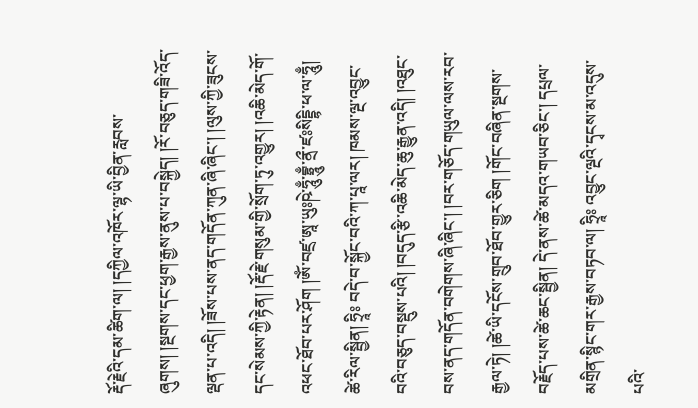རྡོ་རྗེའི་དམ་ཚིག་ལ། །དཀྱིལ་འཁོར་ལྷ་ཡི་བྱིན་རླབས་ཞུགས། །སྔགས་དང་ཕྱག་རྒྱས་ནུས་པ་བསྐྱེད། །རོ་བཅུད་གཟི་འོད་ལྡན་པ་འདི། །ཟོས་པས་ནད་གདོན་ཀུན་ཞི་ཞིང་། །ལུས་ཀྱི་ཟུངས་དང་སེམས་ཀྱི་རྟེན། །རྡོ་རྗེ་གསུམ་གྱི་སྲོག་ཏུ་འགྱུར། །འཆི་མེད་གོ་འཕང་ཐོབ་པར་ཤོག །ཨོཾ་བཛྲ་ཨཱ་ཡུཿཥེ་ཧཱུྃ་བྷྲཱུྃ་ནྲྀ་ཛཿསིདྡྷི་ཕ་ལ་ཧཱུྃ། ཚེ་རིལ་སྦྱིན། ཧྲཱིཿ བདེ་བ་སྐྱོང་བའི་ཀ་པཱ་ལར། ཁམས་ལྔ་འབྱུང་བའི་བཅུད་བསྡུས་པའི། །བདུད་རྩི་འཆི་མེད་ཆུ་རྒྱུན་འདི། །འཐུང་བས་ནད་གདོན་བགེགས་ཞི་ཞིང་། །བར་གཅོད་གཡུལ་ལས་རབ་རྒྱལ་ཏེ། །ཚེ་ཡི་དངོས་གྲུབ་ཐོབ་གྱུར་ཅིག །གོང་བཞིན་སྔགས་བརྗོད་པས་ཚེ་ཆང་སྦྱིན། དེ་ནས་ཚེ་མདའ་གཡབ་ཅིང་། དཔྲལ་མགྲིན་སྙིང་གར་རྒྱས་བཏབ་ལ། ཧྲཱིཿ འབྱུང་ལྔའི་དྭངས་མ་འདུས་པའི་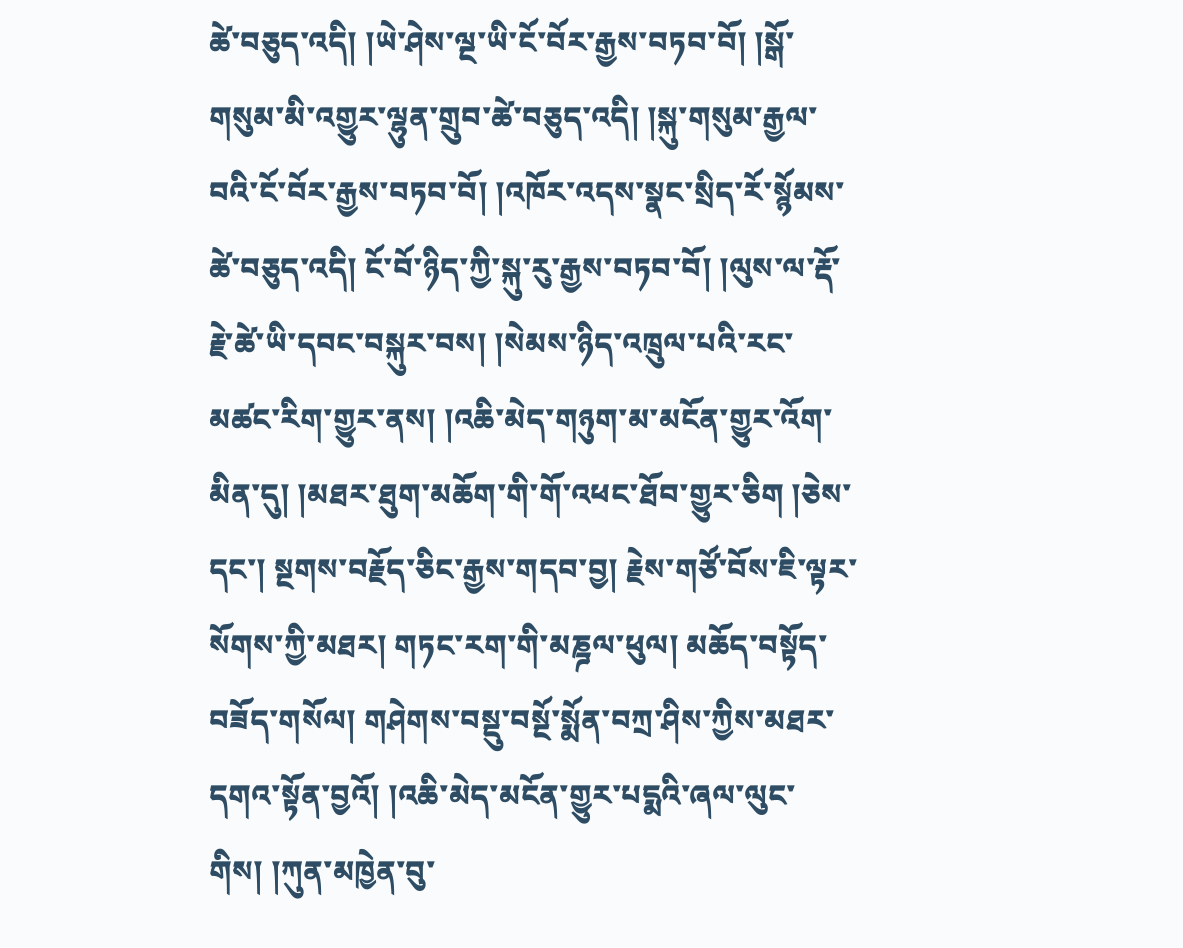ཚེ་བཅུད་འདི། །ཡེ་ཤེས་ལྔ་ཡི་ངོ་བོར་རྒྱས་བཏབ་བོ། །སྒོ་གསུམ་མི་འགྱུར་ལྷུན་གྲུབ་ཚེ་བཅུད་འདི། །སྐུ་གསུམ་རྒྱལ་བའི་ངོ་བོར་རྒྱས་བཏབ་བོ། །འཁོར་འདས་སྣང་སྲིད་རོ་སྙོམས་ཚེ་བཅུད་འདི། ངོ་བོ་ཉིད་ཀྱི་སྐུ་རུ་རྒྱས་བཏབ་བོ། །ལུས་ལ་རྡོ་རྗེ་ཚེ་ཡི་དབང་བསྐུར་བས། །སེམས་ཉིད་འཁྲུལ་པའི་རང་མཚང་རིག་གྱུར་ནས། །འཆི་མེད་གཉུག་མ་མངོན་གྱུར་འོག་མིན་དུ། །མཐར་ཐུག་མཆོག་གི་གོ་འཕང་ཐོབ་གྱུར་ཅིག །ཅེས་དང་། སྔགས་བརྗོད་ཅིང་རྒྱས་གདབ་བྱ། རྗེས་གཙོ་བོས་ཇི་ལྟར་སོགས་ཀྱི་མཐར། གཏང་རག་གི་མཎྜལ་ཕུལ། མཆོད་བསྟོད་བཟོད་གསོལ། གཤེགས་བསྡུ་བསྔོ་སྨོན་བཀྲ་ཤིས་ཀྱིས་མཐར་དགའ་སྟོན་བྱའོ། །འཆི་མེད་མངོན་གྱུར་པདྨའི་ཞལ་ལུང་གིས། །ཀུན་མཁྱེན་བུ་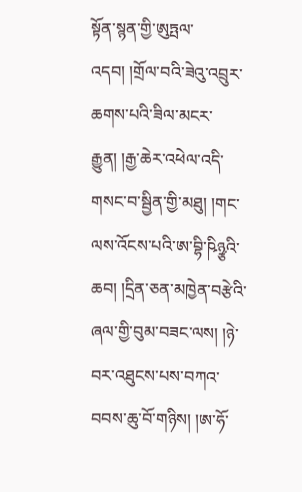སྟོན་སྙན་གྱི་ཨུཏྤལ་འདབ། །གྲོལ་བའི་ཟེའུ་འབྲུར་ཆགས་པའི་ཟིལ་མངར་རྒྱུན། །རྒྱ་ཆེར་འཕེལ་འདི་གསང་བ་སྦྱིན་གྱི་མཐུ། །གང་ལས་འོངས་པའི་ཨ་བྷི་ཥིཉྩའི་ཆབ། །དྲིན་ཅན་མཁྱེན་བརྩེའི་ཞལ་གྱི་བུམ་བཟང་ལས། །ཉེ་བར་འཐུངས་པས་བཀའ་བབས་ཆུ་བོ་གཉིས། །ཨ་ཧོ་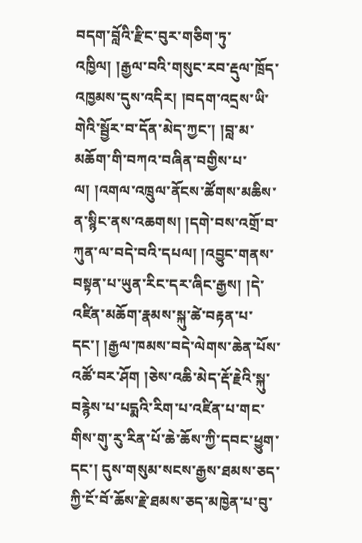བདག་བློའི་རྫིང་བུར་གཅིག་ཏུ་འཁྱིལ། །རྒྱལ་བའི་གསུང་རབ་རྡུལ་ཁྲོད་འཁྱམས་དུས་འདིར། །བདག་འདྲས་ཡི་གེའི་སྦྱོར་བ་དོན་མེད་ཀྱང་། །བླ་མ་མཆོག་གི་བཀའ་བཞིན་བགྱིས་པ་ལ། །འགལ་འཁྲུལ་ནོངས་ཚོགས་མཆིས་ན་སྙིང་ནས་འཆགས། །དགེ་བས་འགྲོ་བ་ཀུན་ལ་བདེ་བའི་དཔལ། །འབྱུང་གནས་བསྟན་པ་ཡུན་རིང་དར་ཞིང་རྒྱས། །དེ་འཛིན་མཆོག་རྣམས་སྐུ་ཚེ་བརྟན་པ་དང་། །རྒྱལ་ཁམས་བདེ་ལེགས་ཆེན་པོས་འཚོ་བར་ཤོག །ཅེས་འཆི་མེད་རྡོ་རྗེའི་སྐུ་བརྙེས་པ་པདྨའི་རིག་པ་འཛིན་པ་གང་གིས་གུ་རུ་རིན་པོ་ཆེ་ཆོས་ཀྱི་དབང་ཕྱུག་དང་། དུས་གསུམ་སངས་རྒྱས་ཐམས་ཅད་ཀྱི་ངོ་བོ་ཆོས་རྗེ་ཐམས་ཅད་མཁྱེན་པ་བུ་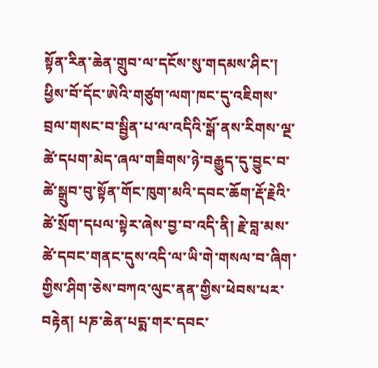སྟོན་རིན་ཆེན་གྲུབ་ལ་དངོས་སུ་གདམས་ཤིང་། ཕྱིས་བོ་དོང་ཨེའི་གཙུག་ལག་ཁང་དུ་འཇིགས་བྲལ་གསང་བ་སྦྱིན་པ་ལ་འདིའི་སྒོ་ནས་རིགས་ལྔ་ཚེ་དཔག་མེད་ཞལ་གཟིགས་ཉེ་བརྒྱུད་དུ་བྱུང་བ་ཚེ་སྒྲུབ་བུ་སྟོན་གོང་ཁུག་མའི་དབང་ཆོག་རྡོ་རྗེའི་ཚེ་སྲོག་དཔལ་སྟེར་ཞེས་བྱ་བ་འདི་ནི། རྗེ་བླ་མས་ཚེ་དབང་གནང་དུས་འདི་ལ་ཡི་གེ་གསལ་བ་ཞིག་གྱིས་ཤིག་ཅེས་བཀའ་ལུང་ནན་གྱིས་ཕེབས་པར་བརྟེན། པཎ་ཆེན་པདྨ་གར་དབང་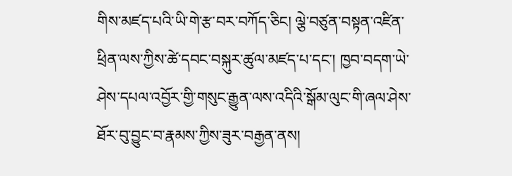གིས་མཛད་པའི་ཡི་གེ་རྩ་བར་བཀོད་ཅིང། ལྕེ་བཙུན་བསྟན་འཛིན་ཕྲིན་ལས་ཀྱིས་ཚེ་དབང་བསྐུར་ཚུལ་མཛད་པ་དང་། ཁྱབ་བདག་ཡེ་ཤེས་དཔལ་འབྱོར་གྱི་གསུང་རྒྱུན་ལས་འདིའི་སྒོམ་ལུང་གི་ཞལ་ཤེས་ཐོར་བུ་བྱུང་བ་རྣམས་ཀྱིས་ཟུར་བརྒྱན་ནས།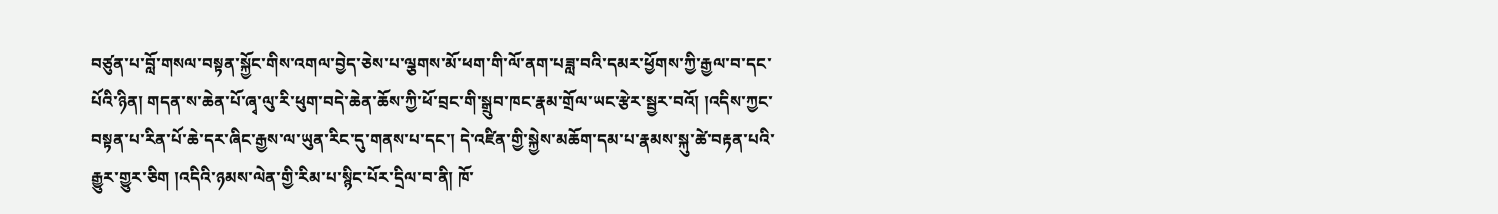བཙུན་པ་བློ་གསལ་བསྟན་སྐྱོང་གིས་འགལ་བྱེད་ཅེས་པ་ལྕགས་མོ་ཕག་གི་ལོ་ནག་པཟླ་བའི་དམར་ཕྱོགས་ཀྱི་རྒྱལ་བ་དང་པོའི་ཉིན། གདན་ས་ཆེན་པོ་ཞྭ་ལུ་རི་ཕུག་བདེ་ཆེན་ཆོས་ཀྱི་ཕོ་བྲང་གི་སྒྲུབ་ཁང་རྣམ་གྲོལ་ཡང་རྩེར་སྦྱར་བའོ། །འདིས་ཀྱང་བསྟན་པ་རིན་པོ་ཆེ་དར་ཞིང་རྒྱས་ལ་ཡུན་རིང་དུ་གནས་པ་དང་། དེ་འཛིན་གྱི་སྐྱེས་མཆོག་དམ་པ་རྣམས་སྐུ་ཚེ་བརྟན་པའི་རྒྱུར་གྱུར་ཅིག །འདིའི་ཉམས་ལེན་གྱི་རིམ་པ་སྙིང་པོར་དྲིལ་བ་ནི། ཁོ་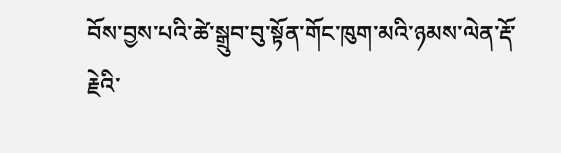བོས་བྱས་པའི་ཚེ་སྒྲུབ་བུ་སྟོན་གོང་ཁུག་མའི་ཉམས་ལེན་རྡོ་རྗེའི་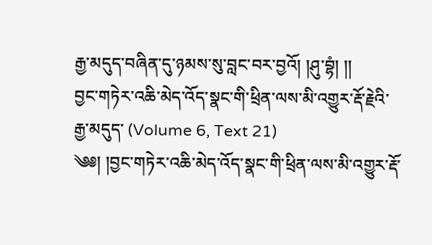རྒྱ་མདུད་བཞིན་དུ་ཉམས་སུ་བླང་བར་བྱའོ། །ཤུ་བྷཾ། །།
བྱང་གཏེར་འཆི་མེད་འོད་སྣང་གི་ཕྲིན་ལས་མི་འགྱུར་རྡོ་རྗེའི་རྒྱ་མདུད་ (Volume 6, Text 21)
༄༅། །བྱང་གཏེར་འཆི་མེད་འོད་སྣང་གི་ཕྲིན་ལས་མི་འགྱུར་རྡོ་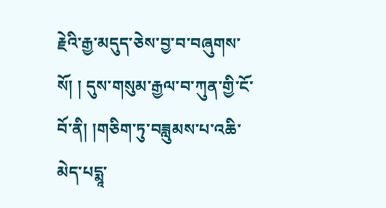རྗེའི་རྒྱ་མདུད་ཅེས་བྱ་བ་བཞུགས་སོ། ། དུས་གསུམ་རྒྱལ་བ་ཀུན་གྱི་ངོ་བོ་ནི། །གཅིག་ཏུ་བཟླུམས་པ་འཆི་མེད་པདྨཱ་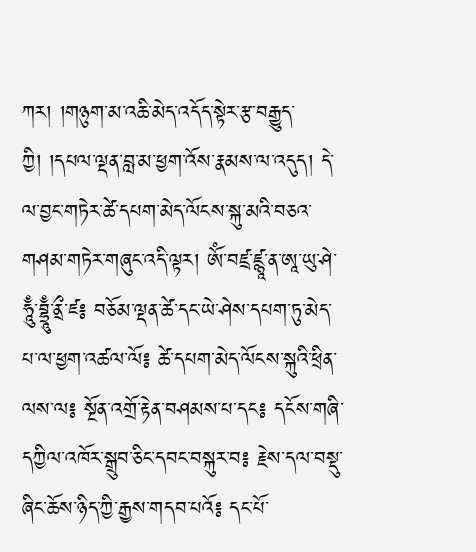ཀར། །གཉུག་མ་འཆི་མེད་འདོད་སྟེར་རྩ་བརྒྱུད་ཀྱི། །དཔལ་ལྡན་བླ་མ་ཕྱག་འོས་རྣམས་ལ་འདུད། དེ་ལ་བྱང་གཏེར་ཚེ་དཔག་མེད་ལོངས་སྐུ་མའི་བཅའ་གཤམ་གཏེར་གཞུང་འདི་ལྟར། ཨོཾ་བཛྲ་ཛྙཱ་ན་ཨཱ་ཡུ་ཤེ་ཧཱུྃ་བྷྲཱུྃ་ནྲྀ་ཛ༔ བཅོམ་ལྡན་ཚེ་དང་ཡེ་ཤེས་དཔག་ཏུ་མེད་པ་ལ་ཕྱག་འཚལ་ལོ༔ ཚེ་དཔག་མེད་ལོངས་སྐུའི་ཕྲིན་ལས་ལ༔ སྔོན་འགྲོ་རྟེན་བཤམས་པ་དང༔ དངོས་གཞི་དཀྱིལ་འཁོར་སྒྲུབ་ཅིང་དབང་བསྐུར་བ༔ རྗེས་དལ་བསྡུ་ཞིང་ཆོས་ཉིད་ཀྱི་རྒྱས་གདབ་པའོ༔ དང་པོ་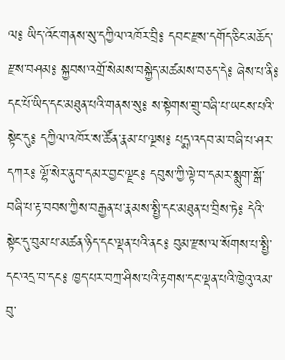ལ༔ ཡིད་འོང་གནས་སུ་དཀྱིལ་འཁོར་བྲི༔ དབང་རྫས་དགོད་ཅིང་མཆོད་རྫས་བཤམ༔ སྐྱབས་འགྲོ་སེམས་བསྐྱེད་མཚམས་བཅད་དེ༔ ཞེས་པ་ནི༔ དང་པོ་ཡིད་དང་མཐུན་པའི་གནས་སུ༔ ས་སྟེགས་གྲུ་བཞི་པ་ཡངས་པའི་སྟེང་དུ༔ དཀྱིལ་འཁོར་ས་ཚོན་རྣམ་པ་ལྔས༔ པདྨ་འདབ་མ་བཞི་པ་ཤར་དཀར༔ ལྷོ་སེར་ནུབ་དམར་བྱང་ལྗང༔ དབུས་ཀྱི་ལྟེ་བ་དམར་སྨུག་སྒོ་བཞི་པ་རྟ་བབས་ཀྱིས་བརྒྱན་པ་རྣམས་སྤྱི་དང་མཐུན་པ་བྲིས་ཏེ༔ དེའི་སྟེང་དུ་བུམ་པ་མཚན་ཉིད་དང་ལྡན་པའི་ནང༔ བུམ་རྫས་ལ་སོགས་པ་སྤྱི་དང་འདྲ་བ་དང༔ ཁྱད་པར་བཀྲ་ཤིས་པའི་རྟགས་དང་ལྡན་པའི་ཁྱེའུ་འམ་བུ་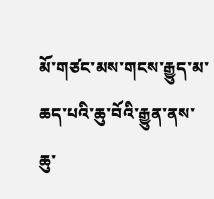མོ་གཙང་མས་གངས་རྒྱུད་མ་ཆད་པའི་ཆུ་བོའི་རྒྱུན་ནས་ཆུ་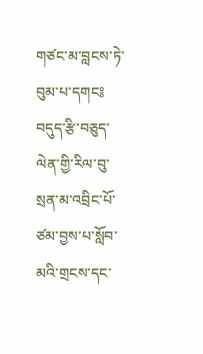གཙང་མ་བླངས་ཏེ་བུམ་པ་དགང༔ བདུད་རྩི་བཅུད་ལེན་གྱི་རིལ་བུ་སྲན་མ་འབྲིང་པོ་ཙམ་བྱས་པ་སློབ་མའི་གྲངས་དང་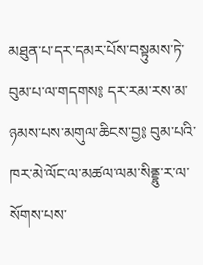མཐུན་པ་དར་དམར་པོས་བསྟུམས་ཏེ་བུམ་པ་ལ་གདགས༔ དར་རམ་རས་མ་ཉམས་པས་མགུལ་ཆིངས་བྱ༔ བུམ་པའི་ཁར་མེ་ལོང་ལ་མཚལ་ལམ་སིནྡྷུ་ར་ལ་སོགས་པས་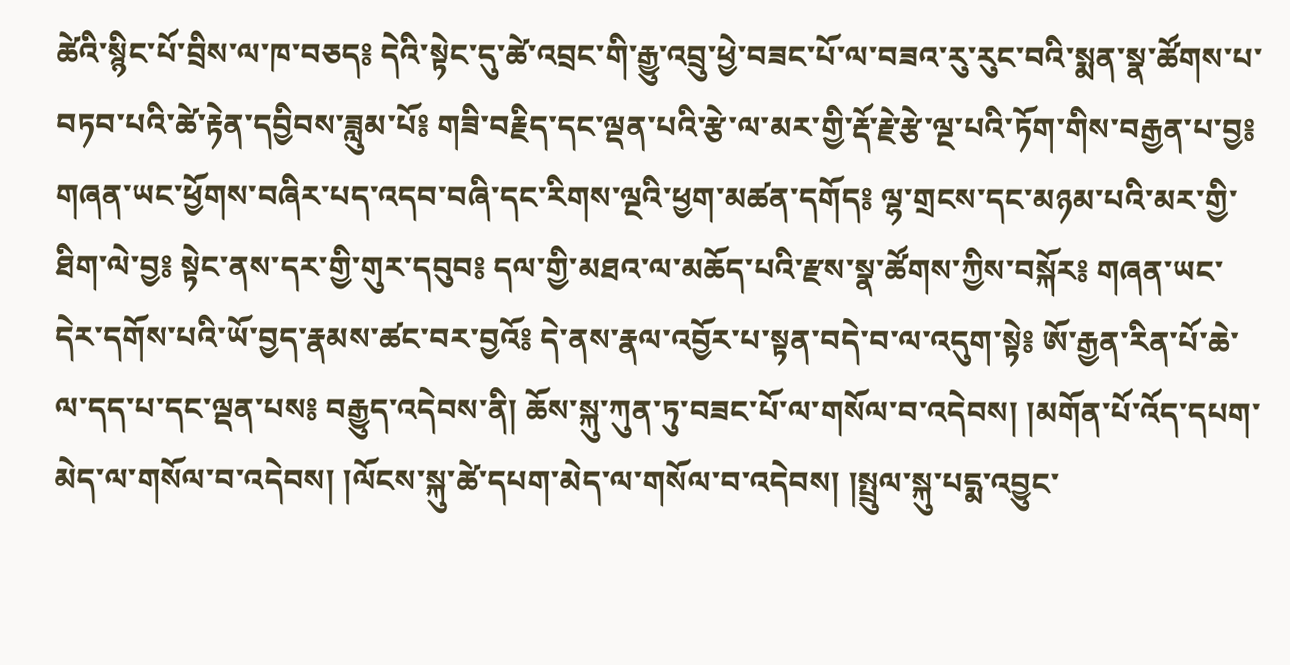ཚེའི་སྙིང་པོ་བྲིས་ལ་ཁ་བཅད༔ དེའི་སྟེང་དུ་ཚེ་འབྲང་གི་རྒྱུ་འབྲུ་ཕྱེ་བཟང་པོ་ལ་བཟའ་རུ་རུང་བའི་སྨན་སྣ་ཚོགས་པ་བཏབ་པའི་ཚེ་རྟེན་དབྱིབས་ཟླུམ་པོ༔ གཟི་བརྗིད་དང་ལྡན་པའི་རྩེ་ལ་མར་གྱི་རྡོ་རྗེ་རྩེ་ལྔ་པའི་ཏོག་གིས་བརྒྱན་པ་བྱ༔ གཞན་ཡང་ཕྱོགས་བཞིར་པད་འདབ་བཞི་དང་རིགས་ལྔའི་ཕྱག་མཚན་དགོད༔ ལྷ་གྲངས་དང་མཉམ་པའི་མར་གྱི་ཐིག་ལེ་བྱ༔ སྟེང་ནས་དར་གྱི་གུར་དབུབ༔ དལ་གྱི་མཐའ་ལ་མཆོད་པའི་རྫས་སྣ་ཚོགས་ཀྱིས་བསྐོར༔ གཞན་ཡང་དེར་དགོས་པའི་ཡོ་བྱད་རྣམས་ཚང་བར་བྱའོ༔ དེ་ནས་རྣལ་འབྱོར་པ་སྟན་བདེ་བ་ལ་འདུག་སྟེ༔ ཨོ་རྒྱན་རིན་པོ་ཆེ་ལ་དད་པ་དང་ལྡན་པས༔ བརྒྱུད་འདེབས་ནི། ཆོས་སྐུ་ཀུན་ཏུ་བཟང་པོ་ལ་གསོལ་བ་འདེབས། །མགོན་པོ་འོད་དཔག་མེད་ལ་གསོལ་བ་འདེབས། །ལོངས་སྐུ་ཚེ་དཔག་མེད་ལ་གསོལ་བ་འདེབས། །སྤྲུལ་སྐུ་པདྨ་འབྱུང་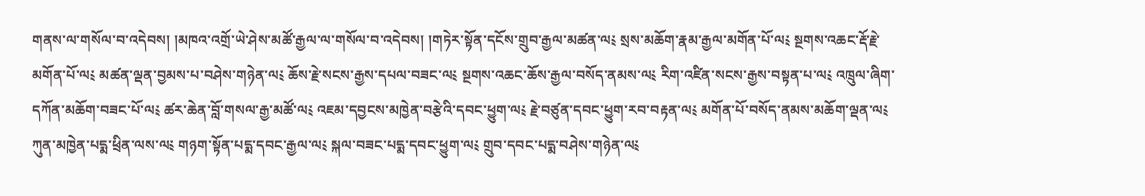གནས་ལ་གསོལ་བ་འདེབས། །མཁའ་འགྲོ་ཡེ་ཤེས་མཚོ་རྒྱལ་ལ་གསོལ་བ་འདེབས། །གཏེར་སྟོན་དངོས་གྲུབ་རྒྱལ་མཚན་ལ༴ སྲས་མཆོག་རྣམ་རྒྱལ་མགོན་པོ་ལ༴ སྔགས་འཆང་རྡོ་རྗེ་མགོན་པོ་ལ༴ མཚན་ལྡན་བྱམས་པ་བཤེས་གཉེན་ལ༴ ཆོས་རྗེ་སངས་རྒྱས་དཔལ་བཟང་ལ༴ སྔགས་འཆང་ཆོས་རྒྱལ་བསོད་ནམས་ལ༴ རིག་འཛིན་སངས་རྒྱས་བསྟན་པ་ལ༴ འཁྲུལ་ཞིག་དཀོན་མཆོག་བཟང་པོ་ལ༴ ཚར་ཆེན་བློ་གསལ་རྒྱ་མཚོ་ལ༴ འཇམ་དབྱངས་མཁྱེན་བརྩེའི་དབང་ཕྱུག་ལ༴ རྗེ་བཙུན་དབང་ཕྱུག་རབ་བརྟན་ལ༴ མགོན་པོ་བསོད་ནམས་མཆོག་ལྡན་ལ༴ ཀུན་མཁྱེན་པདྨ་ཕྲིན་ལས་ལ༴ གཉག་སྟོན་པདྨ་དབང་རྒྱལ་ལ༴ སྐལ་བཟང་པདྨ་དབང་ཕྱུག་ལ༴ གྲུབ་དབང་པདྨ་བཤེས་གཉེན་ལ༴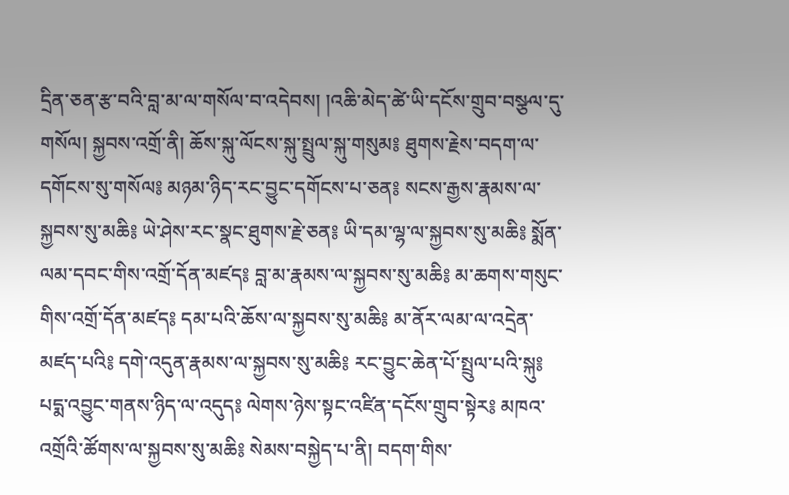དྲིན་ཅན་རྩ་བའི་བླ་མ་ལ་གསོལ་བ་འདེབས། །འཆི་མེད་ཚེ་ཡི་དངོས་གྲུབ་བསྩལ་དུ་གསོལ། སྐྱབས་འགྲོ་ནི། ཆོས་སྐུ་ལོངས་སྐུ་སྤྲུལ་སྐུ་གསུམ༔ ཐུགས་རྗེས་བདག་ལ་དགོངས་སུ་གསོལ༔ མཉམ་ཉིད་རང་བྱུང་དགོངས་པ་ཅན༔ སངས་རྒྱས་རྣམས་ལ་སྐྱབས་སུ་མཆི༔ ཡེ་ཤེས་རང་སྣང་ཐུགས་རྗེ་ཅན༔ ཡི་དམ་ལྷ་ལ་སྐྱབས་སུ་མཆི༔ སྨོན་ལམ་དབང་གིས་འགྲོ་དོན་མཛད༔ བླ་མ་རྣམས་ལ་སྐྱབས་སུ་མཆི༔ མ་ཆགས་གསུང་གིས་འགྲོ་དོན་མཛད༔ དམ་པའི་ཆོས་ལ་སྐྱབས་སུ་མཆི༔ མ་ནོར་ལམ་ལ་འདྲེན་མཛད་པའི༔ དགེ་འདུན་རྣམས་ལ་སྐྱབས་སུ་མཆི༔ རང་བྱུང་ཆེན་པོ་སྤྲུལ་པའི་སྐུ༔ པདྨ་འབྱུང་གནས་ཉིད་ལ་འདུད༔ ལེགས་ཉེས་སྟང་འཛིན་དངོས་གྲུབ་སྟེར༔ མཁའ་འགྲོའི་ཚོགས་ལ་སྐྱབས་སུ་མཆི༔ སེམས་བསྐྱེད་པ་ནི། བདག་གིས་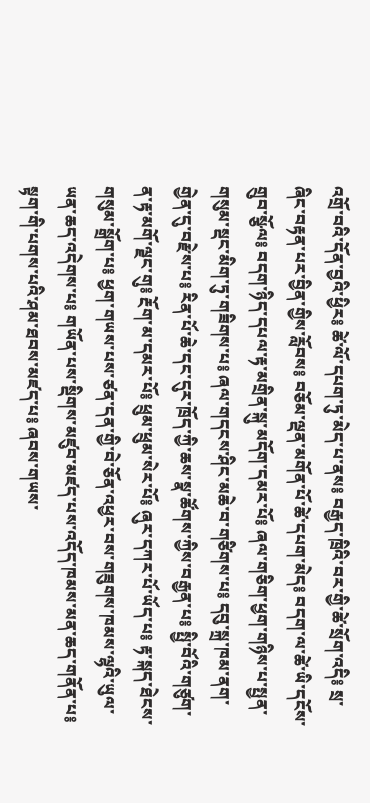འགྲོ་བའི་དོན་བྱའི་ཕྱིར༔ ཚེ་ལོ་དཔག་ཏུ་མེད་པ་ནས༔ བརྒྱད་ཁྲིའི་བར་གྱི་ཚེ་སྲོག་འདི༔ སྲ་ཞིང་བརྟན་པར་བྱིན་གྱིས་རློབས༔ བཅོམ་ལྡན་མགོན་པོ་ཚེ་དཔག་མེད༔ བདག་ལ་ཚེ་ཡི་དངོས་གྲུབ་སྩོལ༔ བདག་ཉིད་དཔལ་རྟ་མགྲིན་སྐུ་མདོག་དམར་པོ༔ ཞལ་གཅིག་ཕྱག་གཉིས་པ་སྤྱན་གསུམ་སྡང་མིག་ཏུ་གཟིགས་པ༔ ཞལ་གདངས་ཤིང་མཆེ་བ་གཙིགས་པ༔ དབུ་སྐྲ་ཁམ་ནག་གྱེན་དུ་བརྫེས་པ༔ རིན་པོ་ཆེ་དང་དུར་ཁྲོད་ཀྱི་ཆས་སྣ་ཚོགས་ཀྱིས་བརྒྱན་པ༔ སྤྱི་བོའི་གཙུག་ན་རྟ་མགོ་ལྗང་གུ༔ རྔོག་མ་དམར་པོ༔ ཕྲུམ་ཕྲུམ་སེར་པོ༔ ཞུར་དཀར་པོ་ཡོད་པ༔ རྟ་སྐད་ཐེངས་གསུམ་སྒྲོག་པ༔ ཕྱག་གཡས་པས་ཙན་དན་གྱི་བེ་ཅོན་འཕྱར་བས་གཟུགས་ཁམས་ལྷའི་ཡུལ་ཡན་ཆད་འདེགས་པ༔ གཡོན་པས་སྡིགས་མཛུབ་མཛད་པས་འདོད་ཁམས་མན་ཆད་གནོན་པ༔ སྟག་གི་པགས་པའི་ཤམ་ཐབས་མཛད་པ༔ ཞབས་གཡས་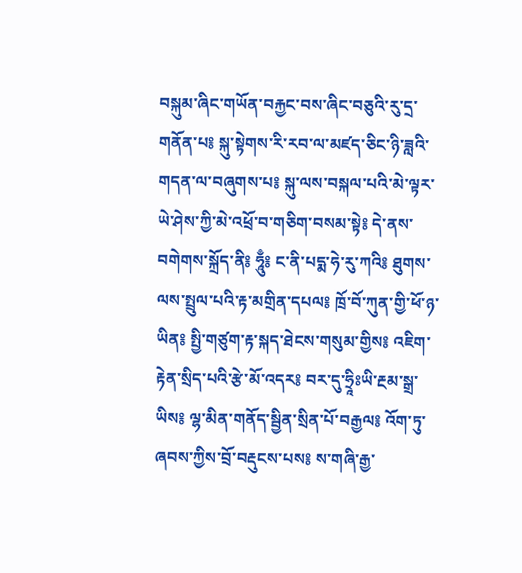བསྐུམ་ཞིང་གཡོན་བརྐྱང་བས་ཞིང་བཅུའི་རུ་དྲ་གནོན་པ༔ སྐུ་སྟེགས་རི་རབ་ལ་མཛད་ཅིང་ཉི་ཟླའི་གདན་ལ་བཞུགས་པ༔ སྐུ་ལས་བསྐལ་པའི་མེ་ལྟར་ཡེ་ཤེས་ཀྱི་མེ་འཕྲོ་བ་གཅིག་བསམ་སྟེ༔ དེ་ནས་བགེགས་སྐྲོད་ནི༔ ཧཱུྃ༔ ང་ནི་པདྨ་ཧེ་རུ་ཀའི༔ ཐུགས་ལས་སྤྲུལ་པའི་རྟ་མགྲིན་དཔལ༔ ཁྲོ་བོ་ཀུན་གྱི་ཕོ་ཉ་ཡིན༔ སྤྱི་གཙུག་རྟ་སྐད་ཐེངས་གསུམ་གྱིས༔ འཇིག་རྟེན་སྲིད་པའི་རྩེ་མོ་འདར༔ བར་དུ་ཧྲཱིཿཡི་རྔམ་སྒྲ་ཡིས༔ ལྷ་མིན་གནོད་སྦྱིན་སྲིན་པོ་བརྒྱལ༔ འོག་ཏུ་ཞབས་ཀྱིས་བྲོ་བརྡུངས་པས༔ ས་གཞི་རྒྱ་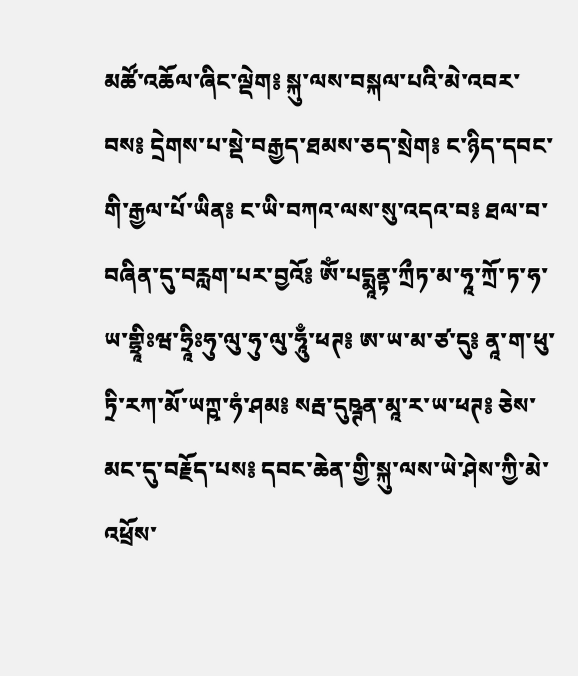མཚོ་འཆོལ་ཞིང་ལྡེག༔ སྐུ་ལས་བསྐལ་པའི་མེ་འབར་བས༔ དྲེགས་པ་སྡེ་བརྒྱད་ཐམས་ཅད་སྲེག༔ ང་ཉིད་དབང་གི་རྒྱལ་པོ་ཡིན༔ ང་ཡི་བཀའ་ལས་སུ་འདའ་བ༔ ཐལ་བ་བཞིན་དུ་བརླག་པར་བྱའོ༔ ཨོཾ་པདྨཱནྟ་ཀྲྀཏ་མ་ཧཱ་ཀྲོ་ཏ་ཧ་ཡ་གྷྲཱིཿཝ་ཧྲཱིཿཧུ་ལུ་ཧུ་ལུ་ཧཱུྃ་ཕཊ༔ ཨ་ཡ་མ་ཙ་དུ༔ ནཱ་ག་ཕུ་ཏྲི་རཀ་མོ་ཡཀྵ་ཧཾ་ཤམ༔ སརྦ་དུཥྚན་མཱ་ར་ཡ་ཕཊ༔ ཅེས་མང་དུ་བརྗོད་པས༔ དབང་ཆེན་གྱི་སྐུ་ལས་ཡེ་ཤེས་ཀྱི་མེ་འཕྲོས་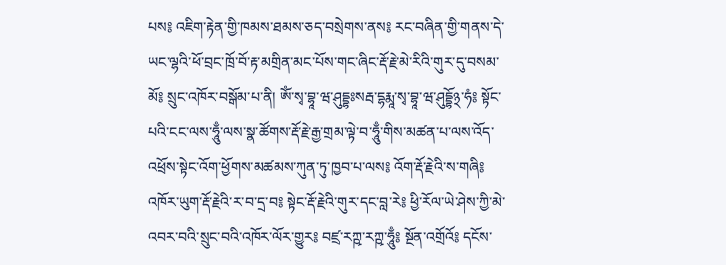པས༔ འཇིག་རྟེན་གྱི་ཁམས་ཐམས་ཅད་བསྲེགས་ནས༔ རང་བཞིན་གྱི་གནས་དེ་ཡང་ལྷའི་ཕོ་བྲང་ཁྲོ་བོ་རྟ་མགྲིན་མང་པོས་གང་ཞིང་རྡོ་རྗེ་མེ་རིའི་གུར་དུ་བསམ་མོ༔ སྲུང་འཁོར་བསྒོམ་པ་ནི། ཨོཾ་སྭ་བྷཱ་ཝ་ཤུདྡྷཿསརྦ་དྷརྨཱ་སྭ་བྷཱ་ཝ་ཤུདྡྷོ྅་ཧཾ༔ སྟོང་པའི་ངང་ལས་ཧཱུྃ་ལས་སྣ་ཚོགས་རྡོ་རྗེ་རྒྱ་གྲམ་ལྟེ་བ་ཧཱུྃ་གིས་མཚན་པ་ལས་འོད་འཕྲོས་སྟེང་འོག་ཕྱོགས་མཚམས་ཀུན་ཏུ་ཁྱབ་པ་ལས༔ འོག་རྡོ་རྗེའི་ས་གཞི༔ འཁོར་ཡུག་རྡོ་རྗེའི་ར་བ་དྲ་བ༔ སྟེང་རྡོ་རྗེའི་གུར་དང་བླ་རེ༔ ཕྱི་རོལ་ཡེ་ཤེས་ཀྱི་མེ་འབར་བའི་སྲུང་བའི་འཁོར་ལོར་གྱུར༔ བཛྲ་རཀྵ་རཀྵ་ཧཱུྃ༔ སྔོན་འགྲོའོ༔ དངོས་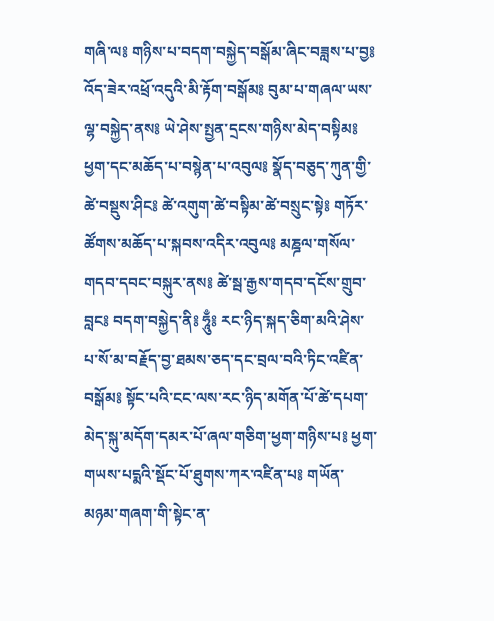གཞི་ལ༔ གཉིས་པ་བདག་བསྐྱེད་བསྒོམ་ཞིང་བཟླས་པ་བྱ༔ འོད་ཟེར་འཕྲོ་འདུའི་མི་རྟོག་བསྒོམ༔ བུམ་པ་གཞལ་ཡས་ལྷ་བསྐྱེད་ནས༔ ཡེ་ཤེས་སྤྱན་དྲངས་གཉིས་མེད་བསྟིམ༔ ཕྱག་དང་མཆོད་པ་བསྙེན་པ་འབུལ༔ སྣོད་བཅུད་ཀུན་གྱི་ཚེ་བསྡུས་ཤིང༔ ཚེ་འགུག་ཚེ་བསྟིམ་ཚེ་བསྲུང་སྟེ༔ གཏོར་ཚོགས་མཆོད་པ་སྐབས་འདིར་འབུལ༔ མཎྜལ་གསོལ་གདབ་དབང་བསྐུར་ནས༔ ཚེ་སྦ་རྒྱས་གདབ་དངོས་གྲུབ་བླང༔ བདག་བསྐྱེད་ནི༔ ཧཱུྃ༔ རང་ཉིད་སྐད་ཅིག་མའི་ཤེས་པ་སོ་མ་བརྗོད་བྱ་ཐམས་ཅད་དང་བྲལ་བའི་ཏིང་འཛིན་བསྒོམ༔ སྟོང་པའི་ངང་ལས་རང་ཉིད་མགོན་པོ་ཚེ་དཔག་མེད་སྐུ་མདོག་དམར་པོ་ཞལ་གཅིག་ཕྱག་གཉིས་པ༔ ཕྱག་གཡས་པདྨའི་སྡོང་པོ་ཐུགས་ཀར་འཛིན་པ༔ གཡོན་མཉམ་གཞག་གི་སྟེང་ན་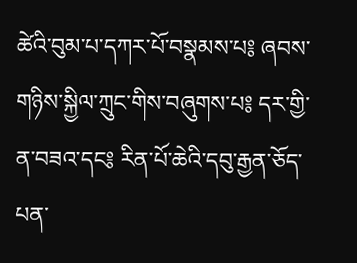ཚེའི་བུམ་པ་དཀར་པོ་བསྣམས་པ༔ ཞབས་གཉིས་སྐྱིལ་ཀྲུང་གིས་བཞུགས་པ༔ དར་གྱི་ན་བཟའ་དང༔ རིན་པོ་ཆེའི་དབུ་རྒྱན་ཅོད་པན་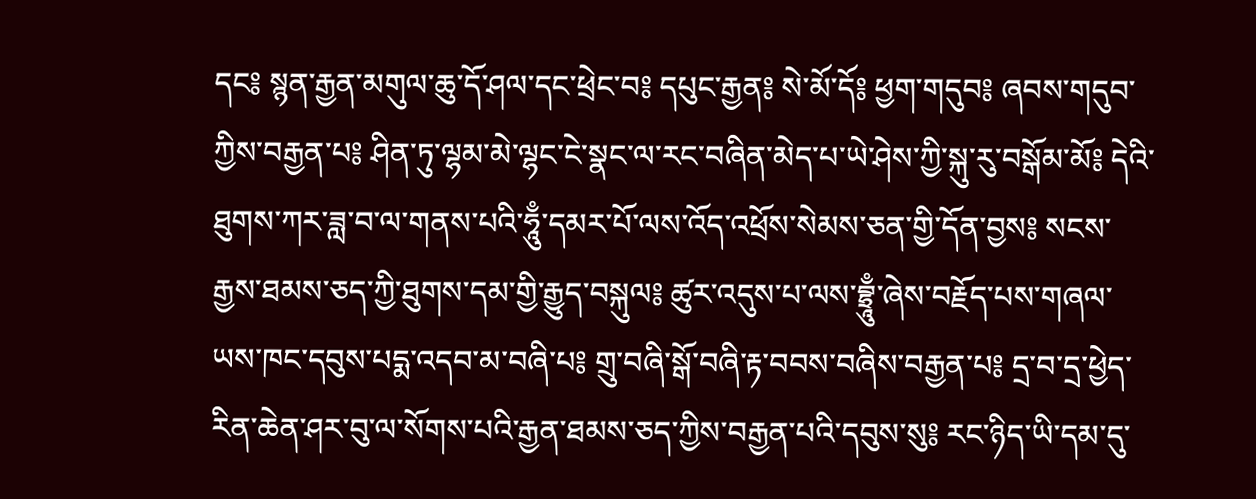དང༔ སྙན་རྒྱན་མགུལ་ཆུ་དོ་ཤལ་དང་ཕྲེང་བ༔ དཔུང་རྒྱན༔ སེ་མོ་དོ༔ ཕྱག་གདུབ༔ ཞབས་གདུབ་ཀྱིས་བརྒྱན་པ༔ ཤིན་ཏུ་ལྷམ་མེ་ལྷང་ངེ་སྣང་ལ་རང་བཞིན་མེད་པ་ཡེ་ཤེས་ཀྱི་སྐུ་རུ་བསྒོམ་མོ༔ དེའི་ཐུགས་ཀར་ཟླ་བ་ལ་གནས་པའི་ཧཱུྃ་དམར་པོ་ལས་འོད་འཕྲོས་སེམས་ཅན་གྱི་དོན་བྱས༔ སངས་རྒྱས་ཐམས་ཅད་ཀྱི་ཐུགས་དམ་གྱི་རྒྱུད་བསྐུལ༔ ཚུར་འདུས་པ་ལས་བྷྲཱུྃ་ཞེས་བརྗོད་པས་གཞལ་ཡས་ཁང་དབུས་པདྨ་འདབ་མ་བཞི་པ༔ གྲུ་བཞི་སྒོ་བཞི་རྟ་བབས་བཞིས་བརྒྱན་པ༔ དྲ་བ་དྲ་ཕྱེད་རིན་ཆེན་ཤར་བུ་ལ་སོགས་པའི་རྒྱན་ཐམས་ཅད་ཀྱིས་བརྒྱན་པའི་དབུས་སུ༔ རང་ཉིད་ཡི་དམ་དུ་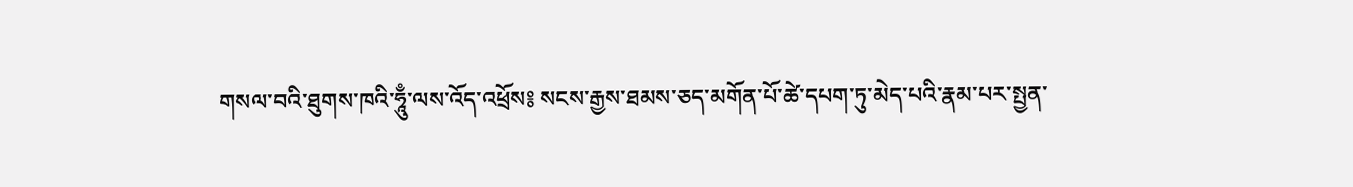གསལ་བའི་ཐུགས་ཁའི་ཧཱུྃ་ལས་འོད་འཕྲོས༔ སངས་རྒྱས་ཐམས་ཅད་མགོན་པོ་ཚེ་དཔག་ཏུ་མེད་པའི་རྣམ་པར་སྤྱན་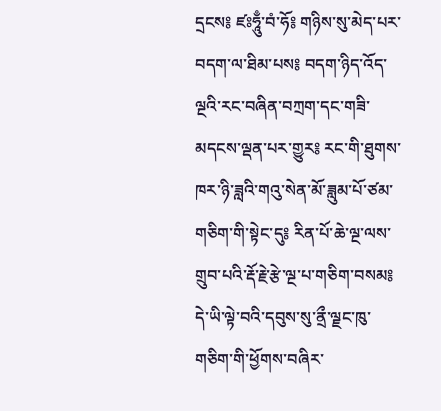དྲངས༔ ཛཿཧཱུྃ་བཾ་ཧོ༔ གཉིས་སུ་མེད་པར་བདག་ལ་ཐིམ་པས༔ བདག་ཉིད་འོད་ལྔའི་རང་བཞིན་བཀྲག་དང་གཟི་མདངས་ལྡན་པར་གྱུར༔ རང་གི་ཐུགས་ཁར་ཉི་ཟླའི་གའུ་སེན་མོ་ཟླུམ་པོ་ཙམ་གཅིག་གི་སྟེང་དུ༔ རིན་པོ་ཆེ་ལྔ་ལས་གྲུབ་པའི་རྡོ་རྗེ་རྩེ་ལྔ་པ་གཅིག་བསམ༔ དེ་ཡི་ལྟེ་བའི་དབུས་སུ་ནྲྀ་ལྗང་ཁུ་གཅིག་གི་ཕྱོགས་བཞིར་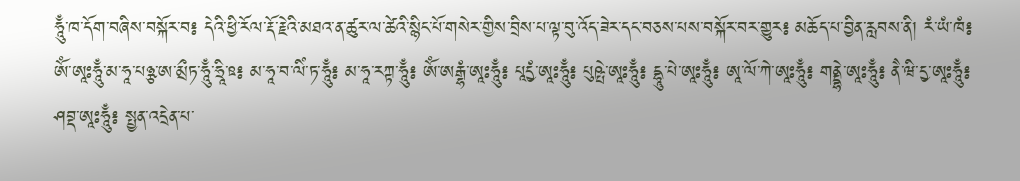ཧཱུྃ་ཁ་དོག་བཞིས་བསྐོར་བ༔ དེའི་ཕྱི་རོལ་རྡོ་རྗེའི་མཐའ་ན་ཚུར་ལ་ཚེའི་སྙིང་པོ་གསེར་གྱིས་བྲིས་པ་ལྟ་བུ་འོད་ཟེར་དང་བཅས་པས་བསྐོར་བར་གྱུར༔ མཆོད་པ་བྱིན་རླབས་ནི། རཾ་ཡཾ་ཁཾ༔ ཨོཾ་ཨཱཿཧཱུྃ་མ་ཧཱ་པཉྩ་ཨ་མྲྀཏ་ཧཱུྃ་ཧྲཱི་ཋ༔ མ་ཧཱ་བ་ལིཾ་ཏ་ཧཱུྃ༔ མ་ཧཱ་རཀྟ་ཧཱུྃ༔ ཨོཾ་ཨརྒྷཾ་ཨཱཿཧཱུྃ༔ པཱདྱཾ་ཨཱཿཧཱུྃ༔ པུཥྤེ་ཨཱཿཧཱུྃ༔ དྷཱུ་པེ་ཨཱཿཧཱུྃ༔ ཨཱ་ལོ་ཀེ་ཨཱཿཧཱུྃ༔ གནྡྷེ་ཨཱཿཧཱུྃ༔ ནཻ་ཝི་དྱ་ཨཱཿཧཱུྃ༔ ཤབྡ་ཨཱཿཧཱུྃ༔ སྤྱན་འདྲེན་པ་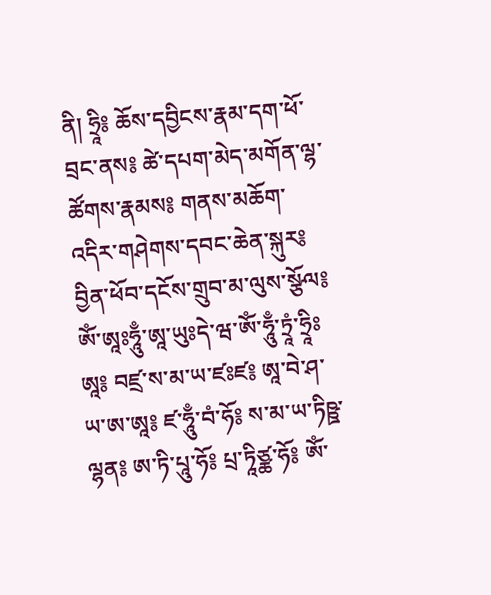ནི། ཧྲཱི༔ ཆོས་དབྱིངས་རྣམ་དག་ཕོ་བྲང་ནས༔ ཚེ་དཔག་མེད་མགོན་ལྷ་ཚོགས་རྣམས༔ གནས་མཆོག་འདིར་གཤེགས་དབང་ཆེན་སྐུར༔ བྱིན་ཕོབ་དངོས་གྲུབ་མ་ལུས་སྩོལ༔ ཨོཾ་ཨཱཿཧཱུྃ་ཨཱ་ཡུཿདེ་ཝ་ཨོཾ་ཧཱུྃ་ཏྲཱཾ་ཧྲཱིཿཨཱ༔ བཛྲ་ས་མ་ཡ་ཛཿཛ༔ ཨཱ་བེ་ཤ་ཡ་ཨ་ཨཱ༔ ཛ་ཧཱུྃ་བཾ་ཧོ༔ ས་མ་ཡ་ཏིཥྛ་ལྷན༔ ཨ་ཏི་པཱུ་ཧོ༔ པྲ་ཏཱིཙྪ་ཧོ༔ ཨོཾ་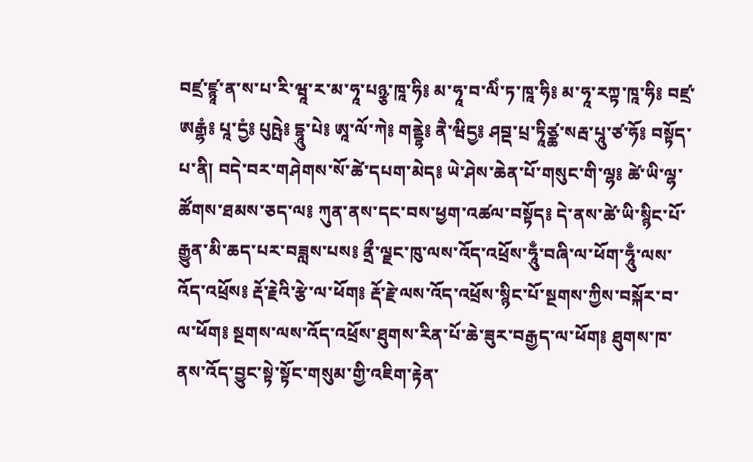བཛྲ་ཛྙཱ་ན་ས་པ་རི་ཝཱ་ར་མ་ཧཱ་པཉྩ་ཁཱ་ཧི༔ མ་ཧཱ་བ་ལིཾ་ཏ་ཁཱ་ཧི༔ མ་ཧཱ་རཀྟ་ཁཱ་ཧི༔ བཛྲ་ཨརྒྷཾ༔ པཱ་དྱཾ༔ པུཥྤེ༔ དྷཱུ་པེ༔ ཨཱ་ལོ་ཀེ༔ གནྡྷེ༔ ནཻ་ཝིདྱ༔ ཤབྡ་པྲ་ཏཱིཙྪ་སརྦ་པཱུ་ཙ་ཧོ༔ བསྟོད་པ་ནི། བདེ་བར་གཤེགས་སོ་ཚེ་དཔག་མེད༔ ཡེ་ཤེས་ཆེན་པོ་གསུང་གི་ལྷ༔ ཚེ་ཡི་ལྷ་ཚོགས་ཐམས་ཅད་ལ༔ ཀུན་ནས་དང་བས་ཕྱག་འཚལ་བསྟོད༔ དེ་ནས་ཚེ་ཡི་སྙིང་པོ་རྒྱུན་མི་ཆད་པར་བཟླས་པས༔ ནྲྀ་ལྗང་ཁུ་ལས་འོད་འཕྲོས་ཧཱུྃ་བཞི་ལ་ཕོག་ཧཱུྃ་ལས་འོད་འཕྲོས༔ རྡོ་རྗེའི་རྩེ་ལ་ཕོག༔ རྡོ་རྗེ་ལས་འོད་འཕྲོས་སྙིང་པོ་སྔགས་ཀྱིས་བསྐོར་བ་ལ་ཕོག༔ སྔགས་ལས་འོད་འཕྲོས་ཐུགས་རིན་པོ་ཆེ་ཟུར་བརྒྱད་ལ་ཕོག༔ ཐུགས་ཁ་ནས་འོད་བྱུང་སྟེ་སྟོང་གསུམ་གྱི་འཇིག་རྟེན་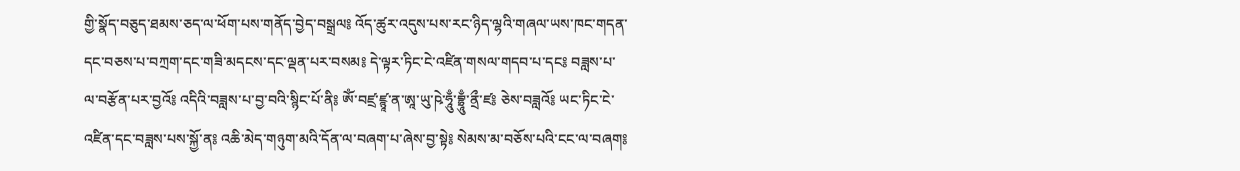གྱི་སྣོད་བཅུད་ཐམས་ཅད་ལ་ཕོག་པས་གནོད་བྱེད་བསྒྲལ༔ འོད་ཚུར་འདུས་པས་རང་ཉིད་ལྷའི་གཞལ་ཡས་ཁང་གདན་དང་བཅས་པ་བཀྲག་དང་གཟི་མདངས་དང་ལྡན་པར་བསམ༔ དེ་ལྟར་ཏིང་ངེ་འཛིན་གསལ་གདབ་པ་དང༔ བཟླས་པ་ལ་བརྩོན་པར་བྱའོ༔ འདིའི་བཟླས་པ་བྱ་བའི་སྙིང་པོ་ནི༔ ཨོཾ་བཛྲ་ཛྙཱ་ན་ཨཱ་ཡུ་ཥེ་ཧཱུྃ་བྷྲཱུྃ་ནྲྀ་ཛ༔ ཅེས་བཟླའོ༔ ཡང་ཏིང་ངེ་འཛིན་དང་བཟླས་པས་སྐྱོ་ན༔ འཆི་མེད་གཉུག་མའི་དོན་ལ་བཞག་པ་ཞེས་བྱ་སྟེ༔ སེམས་མ་བཅོས་པའི་ངང་ལ་བཞག༔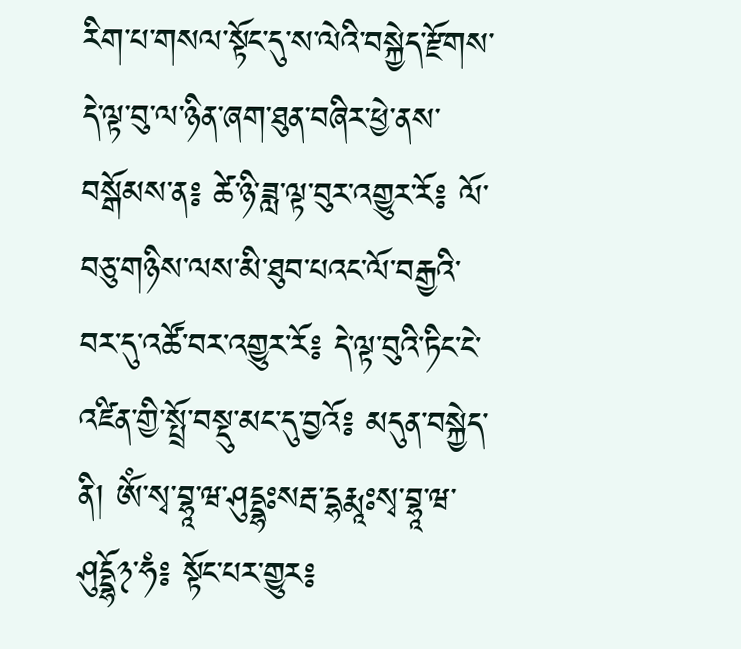རིག་པ་གསལ་སྟོང་དུ་ས་ལེའི་བསྐྱེད་རྫོགས་དེ་ལྟ་བུ་ལ་ཉིན་ཞག་ཐུན་བཞིར་ཕྱེ་ནས་བསྒོམས་ན༔ ཚེ་ཉི་ཟླ་ལྟ་བུར་འགྱུར་རོ༔ ལོ་བཅུ་གཉིས་ལས་མི་ཐུབ་པའང་ལོ་བརྒྱའི་བར་དུ་འཚོ་བར་འགྱུར་རོ༔ དེ་ལྟ་བུའི་ཏིང་ངེ་འཛིན་གྱི་སྤྲོ་བསྡུ་མང་དུ་བྱའོ༔ མདུན་བསྐྱེད་ནི། ཨོཾ་སྭ་བྷཱ་ཝ་ཤུདྡྷཿསརྦ་དྷརྨཱཿསྭ་བྷཱ་ཝ་ཤུདྡྷོ྅་ཧཾ༔ སྟོང་པར་གྱུར༔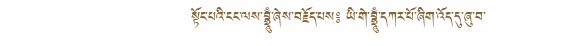སྟོང་པའི་ངང་ལས་བྷྲཱུྃ་ཞེས་བརྗོད་པས༔ ཡི་གེ་བྷྲཱུྃ་དཀར་པོ་ཞིག་འོད་དུ་ཞུ་བ་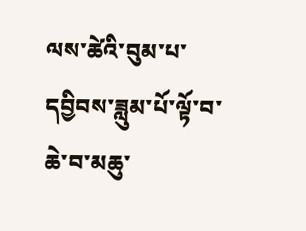ལས་ཚེའི་བུམ་པ་དབྱིབས་ཟླུམ་པོ་ལྟོ་བ་ཆེ་བ་མཆུ་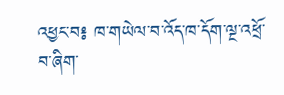འཕྱང་བ༔ ཁ་གཡེལ་བ་འོད་ཁ་དོག་ལྔ་འཕྲོ་བ་ཞིག་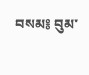བསམ༔ བུམ་